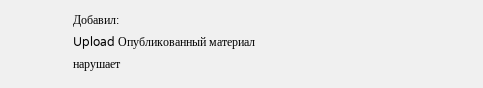Добавил:
Upload Опубликованный материал нарушает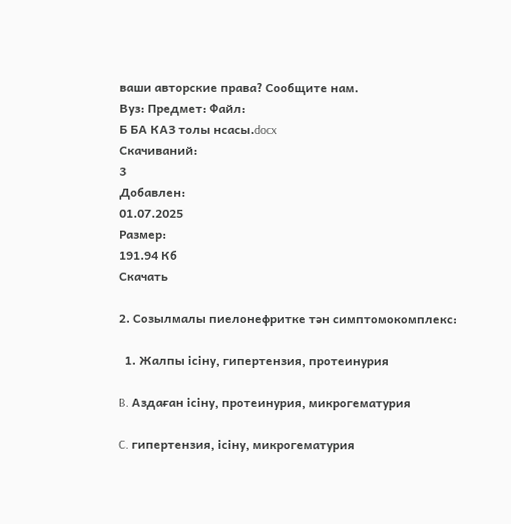ваши авторские права? Сообщите нам.
Вуз: Предмет: Файл:
Б БА КАЗ толы нсасы.docx
Скачиваний:
3
Добавлен:
01.07.2025
Размер:
191.94 Кб
Скачать

2. Созылмалы пиелонефритке тән симптомокомплекс:

  1. Жалпы iсiну, гипертензия, протеинурия

B. Аздаған iсiну, протеинурия, микрогематурия

C. гипертензия, iсiну, микрогематурия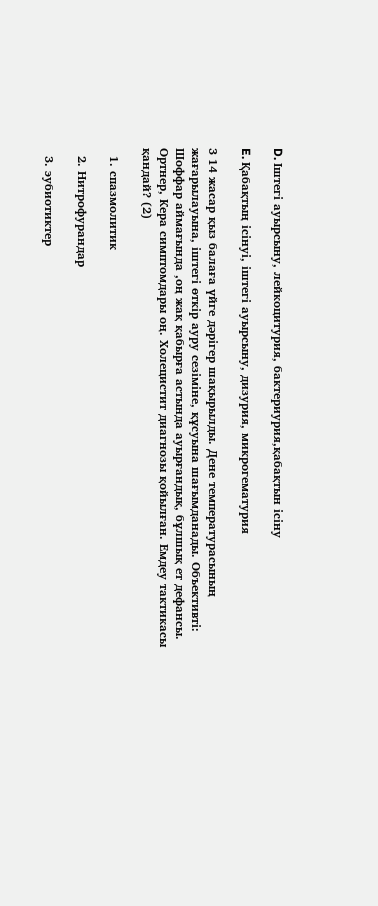D. Iштегi ауырсыну, лейкоцитурия, бактериурия,қабақтын iсiну

E. Қабақтың iсiнуi, iштегi ауырсыну, дизурия, микрогематурия

3 14 жасар қыз балаға үйге дәрігер шақырылды. Дене температурасының жағарылауына, іштегі өткір ауру сезіміне, құсуына шағымданады. Объективті: Шоффар аймағында ,оң жақ қабырға астында ауырғандық, бұлшық ет дефансы. Ортнер, Кера симптомдары оң. Холецистит диагнозы қойылған. Емдеу тактикасы қандай? (2)

  1. спазмолитик

  2. Нитрофурандар

  3. эубиотиктер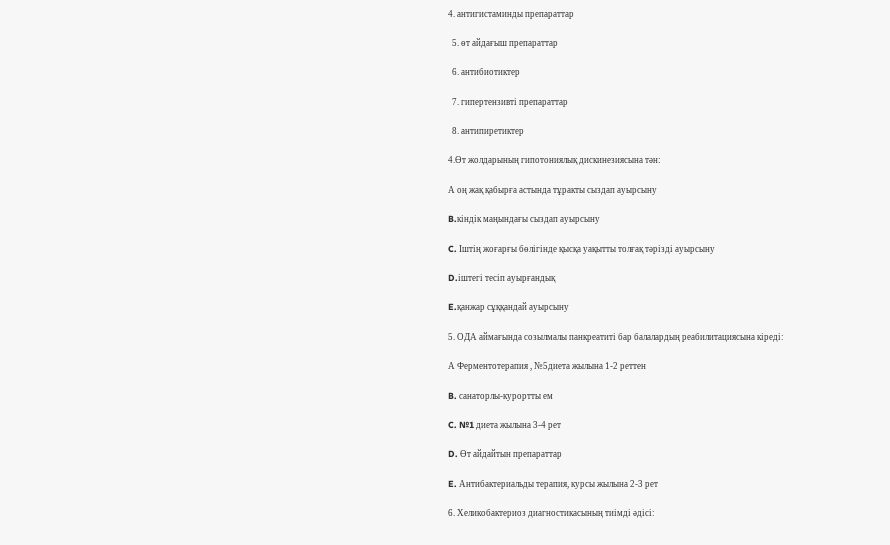4. антигистаминды препараттар

  5. өт айдағыш препараттар

  6. антибиотиктер

  7. гипертензивті препараттар

  8. антипиретиктер

4.Өт жолдарының гипотониялық дискинезиясына тән:

А оң жақ қабырға астында тұракты сыздап ауырсыну

B.кiндiк маңындағы сыздап ауырсыну

C. Iштiң жоғарғы бөлiгiнде қысқа уақытты толғақ тәрiздi ауырсыну

D.іштегі тесіп ауырғандық

E.қанжар сұққандай ауырсыну

5. ОДА аймағында созылмалы панкреатиті бар балалардың реабилитациясына кiредi:

А Ферментотерапия , №5диета жылына 1-2 реттен

B. санаторлы-курортты ем

C. №1 диета жылына 3-4 рет

D. Өт айдайтын препараттар

E. Антибактериальды терапия, курсы жылына 2-3 рет

6. Хеликобактериоз диагностикасының тиімді әдiсі: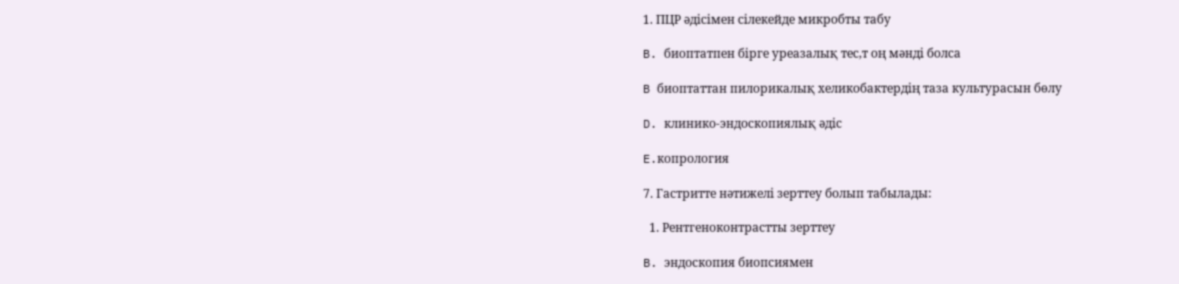1. ПЦР әдiсiмен сiлекейде микробты табу

B. биоптатпен бiрге уреазалық тес,т оң мәндi болса

B биоптаттан пилорикалық хеликобактердiң таза культурасын бөлу

D. клинико-эндоскопиялық әдiс

E.копрология

7. Гастритте нәтижелi зерттеу болып табылады:

  1. Рентгеноконтрастты зерттеу

B. эндоскопия биопсиямен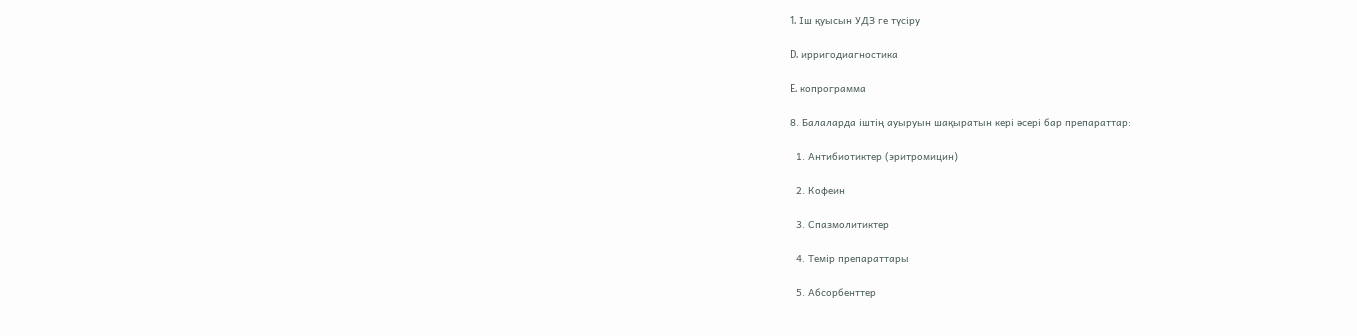1. Iш қуысын УДЗ ге түсiру

D. ирригодиагностика

E. копрограмма

8. Балаларда іштің ауыруын шақыратын кері әсері бар препараттар:

  1. Антибиотиктер (эритромицин)

  2. Кофеин

  3. Спазмолитиктер

  4. Темір препараттары

  5. Абсорбенттер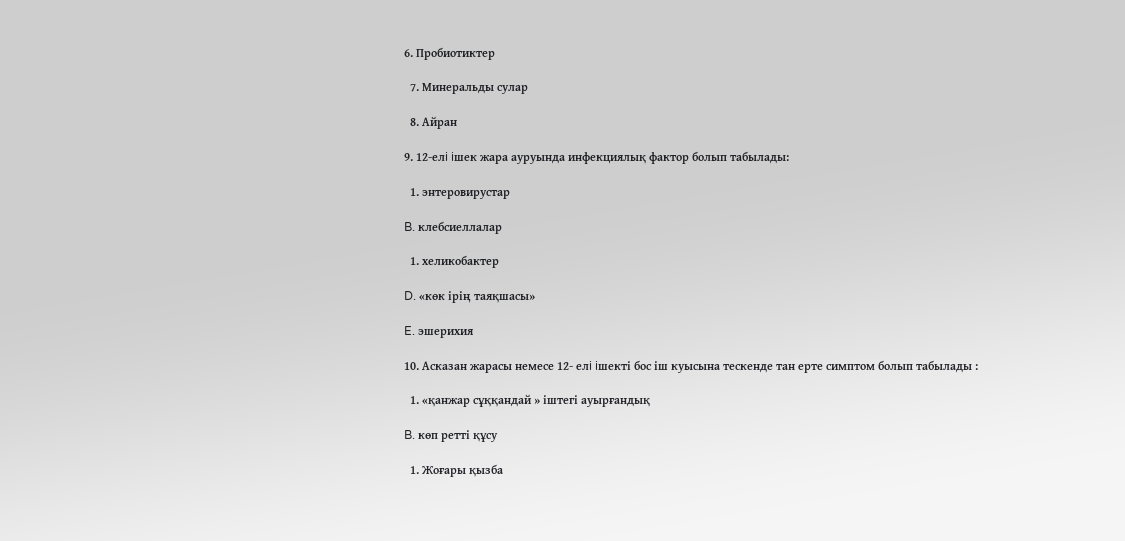6. Пробиотиктер

  7. Минеральды сулар

  8. Айран

9. 12-елi iшек жара ауруында инфекциялық фактор болып табылады:

  1. энтеровирустар

B. клебсиеллалар

  1. хеликобактер

D. «көк iрiң таяқшасы»

E. эшерихия

10. Асказан жарасы немесе 12- елi iшектi бос iш куысына тескенде тан ерте симптом болып табылады :

  1. «қанжар сұққандай » iштегi ауырғандық

B. көп реттi құсу

  1. Жоғары қызба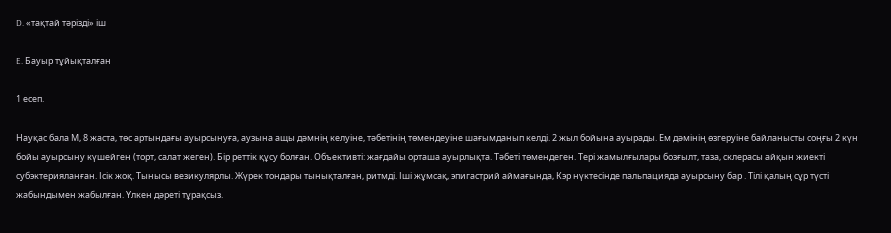D. «тақтай тәрiздi» iш

E. Бауыр тұйықталған

1 есеп.

Науқас бала М, 8 жаста, төс артындағы ауырсынуға, аузына ащы дәмнің келуіне, тәбетінің төмендеуіне шағымданып келді. 2 жыл бойына ауырады. Ем дәмінің өзгеруіне байланысты соңғы 2 күн бойы ауырсыну күшейген (торт, салат жеген). Бір реттік құсу болған. Объективті: жағдайы орташа ауырлықта. Тәбеті төмендеген. Тері жамылғылары бозғылт, таза, склерасы айқын жиекті субэктерияланған. Ісік жоқ. Тынысы везикулярлы. Жүрек тондары тынықталған, ритмді. Іші жұмсақ, эпигастрий аймағында, Кэр нүктесінде пальпацияда ауырсыну бар . Тілі қалың сұр түсті жабындымен жабылған. Үлкен дәреті тұрақсыз.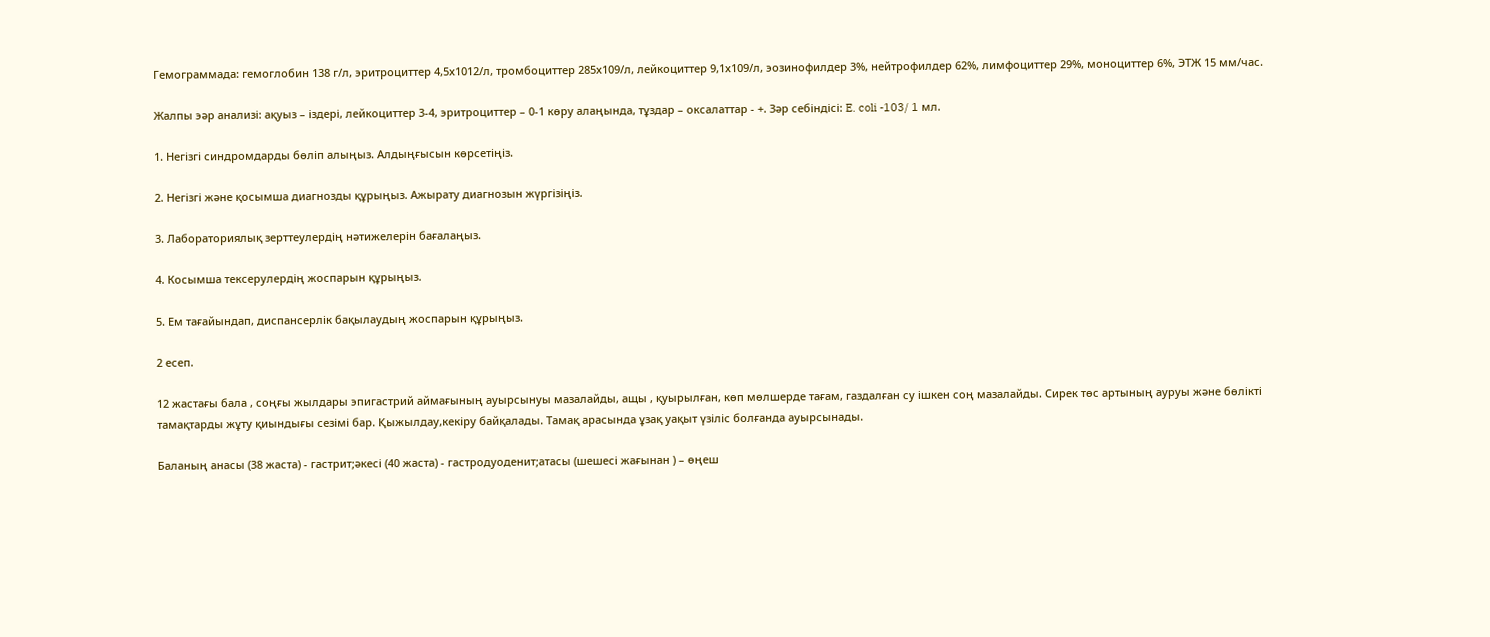Гемограммада: гемоглобин 138 г/л, эритроциттер 4,5х1012/л, тромбоциттер 285х109/л, лейкоциттер 9,1х109/л, эозинофилдер 3%, нейтрофилдер 62%, лимфоциттер 29%, моноциттер 6%, ЭТЖ 15 мм/час.

Жалпы эәр анализі: ақуыз – іздері, лейкоциттер 3-4, эритроциттер – 0-1 көру алаңында, тұздар – оксалаттар - +. Зәр себіндісі: E. coli -103/ 1 мл.

1. Негізгі синдромдарды бөліп алыңыз. Алдыңғысын көрсетіңіз.

2. Негізгі және қосымша диагнозды құрыңыз. Ажырату диагнозын жүргізіңіз.

3. Лабораториялық зерттеулердің нәтижелерін бағалаңыз.

4. Косымша тексерулердің жоспарын құрыңыз.

5. Ем тағайындап, диспансерлік бақылаудың жоспарын құрыңыз.

2 есеп.

12 жастағы бала , соңғы жылдары эпигастрий аймағының ауырсынуы мазалайды, ащы , қуырылған, көп мөлшерде тағам, газдалған су ішкен соң мазалайды. Сирек төс артының ауруы және бөлікті тамақтарды жұту қиындығы сезімі бар. Қыжылдау,кекіру байқалады. Тамақ арасында ұзақ уақыт үзіліс болғанда ауырсынады.

Баланың анасы (38 жаста) - гастрит;әкесі (40 жаста) - гастродуоденит;атасы (шешесі жағынан ) – өңеш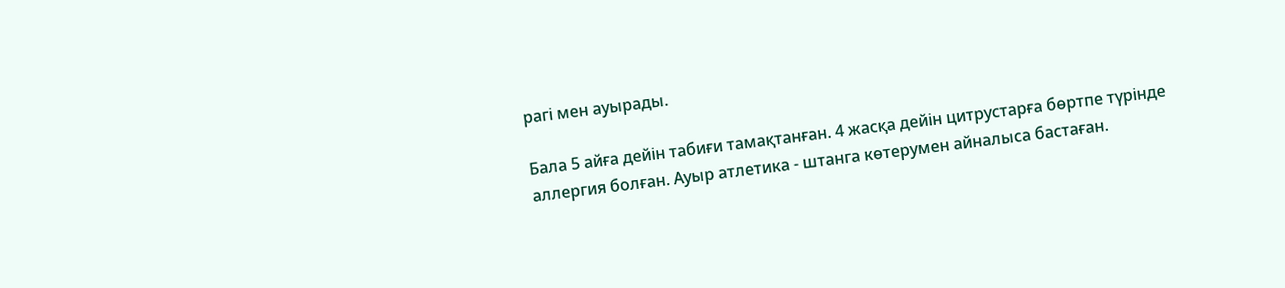рагі мен ауырады.

Бала 5 айға дейін табиғи тамақтанған. 4 жасқа дейін цитрустарға бөртпе түрінде аллергия болған. Ауыр атлетика - штанга көтерумен айналыса бастаған.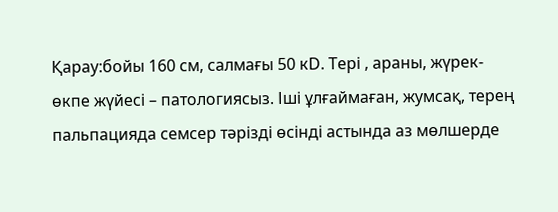Қарау:бойы 160 см, салмағы 50 кD. Тері , араны, жүрек- өкпе жүйесі – патологиясыз. Іші ұлғаймаған, жумсақ, терең пальпацияда семсер тәрізді өсінді астында аз мөлшерде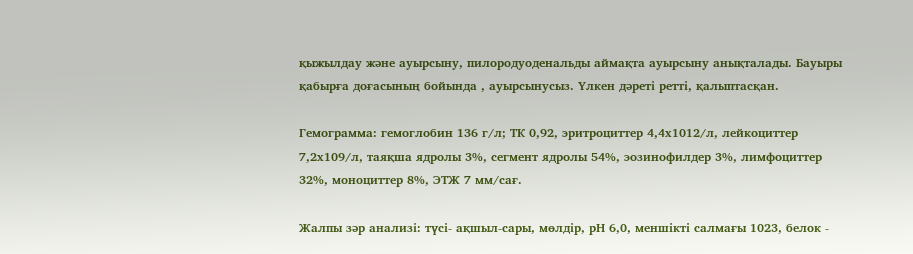қыжылдау және ауырсыну, пилородуоденальды аймақта ауырсыну анықталады. Бауыры қабырға доғасының бойында , ауырсынусыз. Үлкен дәреті ретті, қалыптасқан.

Гемограмма: гемоглобин 136 г/л; ТК 0,92, эритроциттер 4,4х1012/л, лейкоциттер 7,2х109/л, таяқша ядролы 3%, сегмент ядролы 54%, эозинофилдер 3%, лимфоциттер 32%, моноциттер 8%, ЭТЖ 7 мм/сағ.

Жалпы зәр анализі: түсі- ақшыл-сары, мөлдір, рН 6,0, меншікті салмағы 1023, белок -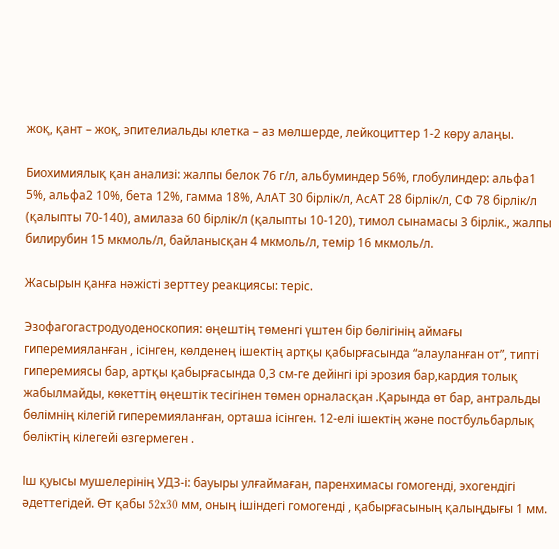жоқ, қант – жоқ, эпителиальды клетка – аз мөлшерде, лейкоциттер 1-2 көру алаңы.

Биохимиялық қан анализі: жалпы белок 76 г/л, альбуминдер 56%, глобулиндер: альфа1 5%, альфа2 10%, бета 12%, гамма 18%, АлАТ 30 бірлік/л, АсАТ 28 бірлік/л, СФ 78 бірлік/л (қалыпты 70-140), амилаза 60 бірлік/л (қалыпты 10-120), тимол сынамасы 3 бірлік., жалпы билирубин 15 мкмоль/л, байланысқан 4 мкмоль/л, темір 16 мкмоль/л.

Жасырын қанға нәжісті зерттеу реакциясы: теріс.

Эзофагогастродуоденоскопия: өңештің төменгі үштен бір бөлігінің аймағы гиперемияланған , ісінген, көлденең ішектің артқы қабырғасында “алауланған от”, типті гиперемиясы бар, артқы қабырғасында 0,3 см-ге дейінгі ірі эрозия бар,кардия толық жабылмайды, көкеттің өңештік тесігінен төмен орналасқан .Қарында өт бар, антральды бөлімнің кілегій гиперемияланған, орташа ісінген. 12-елі ішектің және постбульбарлық бөліктің кілегейі өзгермеген .

Іш қуысы мушелерінің УДЗ-і: бауыры улғаймаған, паренхимасы гомогенді, эхогендігі әдеттегідей. Өт қабы 52x30 мм, оның ішіндегі гомогенді , қабырғасының қалыңдығы 1 мм.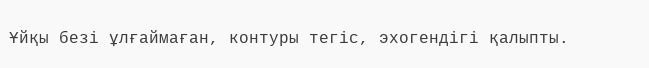Ұйқы безі ұлғаймаған, контуры тегіс, эхогендігі қалыпты.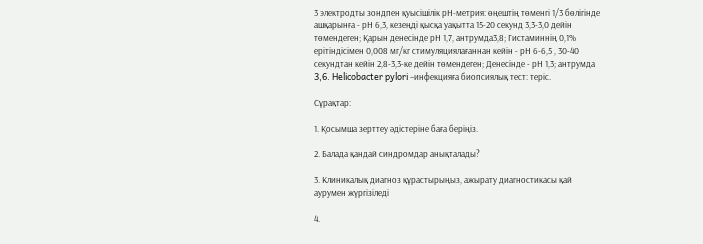3 электродты зондпен қуысішілік рН-метрия: өңештің төменгі 1/3 бөлігінде ашқарынға - рН 6,3, кезеңді қысқа уақытта 15-20 секунд 3,3-3,0 дейін төмендеген; Қарын денесінде рН 1,7, антрумда3,8; Гистаминнің 0,1% ерітіндісімен 0,008 мг/кг стимуляциялағаннан кейін - рН 6-6,5 , 30-40 секундтан кейін 2,8-3,3-ке дейін төмендеген; Денесінде - рН 1,3; антрумда 3,6. Helicobacter pylori –инфекцияға биопсиялық тест: теріс.

Сұрақтар:

1. Қосымша зерттеу әдістеріне баға беріңіз.

2. Балада қандай синдромдар анықталады?

3. Клиникалық диагноз құрастырыңыз, ажырату диагностикасы қай аурумен жүргізіледі

4.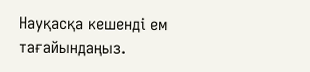Науқасқа кешенді ем тағайындаңыз.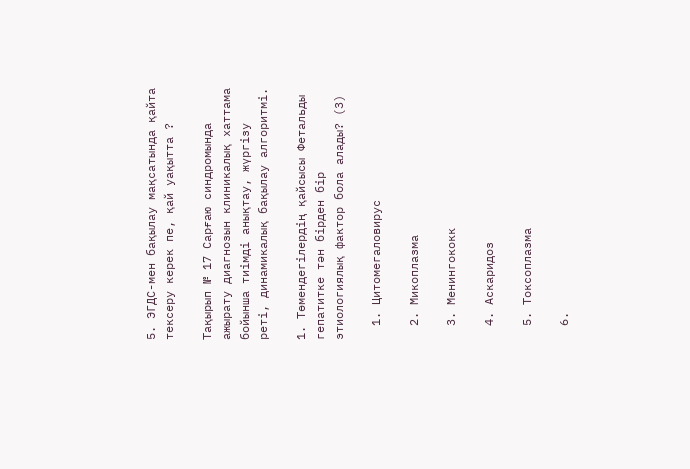5. ЭГДС-мен бақылау мақсатында қайта тексеру керек пе, қай уақытта ?

Тақырып № 17 Сарғаю синдромында ажырату диагнозын клиникалық хаттама бойынша тиімді анықтау, жүргізу реті, динамикалық бақылау алгоритмі.

1. Төмендегілердің қайсысы Фетальды гепатитке тән бірден бір этиологиялық фактор бола алады? (3)

  1. Цитомегаловирус

  2. Микоплазма

  3. Менингококк

  4. Аскаридоз

  5. Токсоплазма

  6.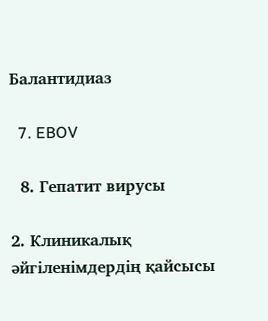Балантидиаз

  7. EBOV

  8. Гепатит вирусы

2. Клиникалық әйгіленімдердің қайсысы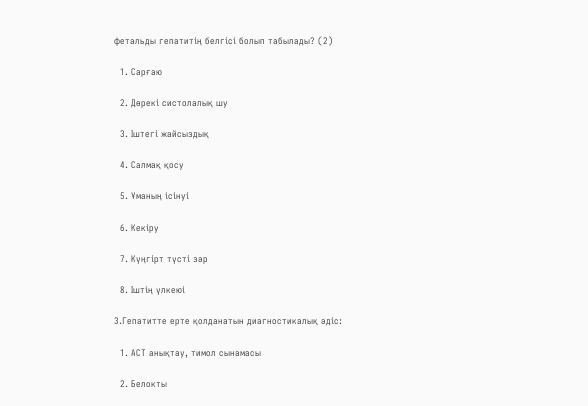фетальды гепатитің белгісі болып табылады? (2)

  1. Сарғаю

  2. Дөрекі систолалық шу

  3. Іштегі жайсыздық

  4. Салмақ қосу

  5. Ұманың ісінуі

  6. Кекіру

  7. Күңгірт түсті зәр

  8. Іштің үлкеюі

3.Гепатитте ерте қолданатын диагностикалық әдіс:

  1. АСТ анықтау, тимол сынамасы

  2. Белокты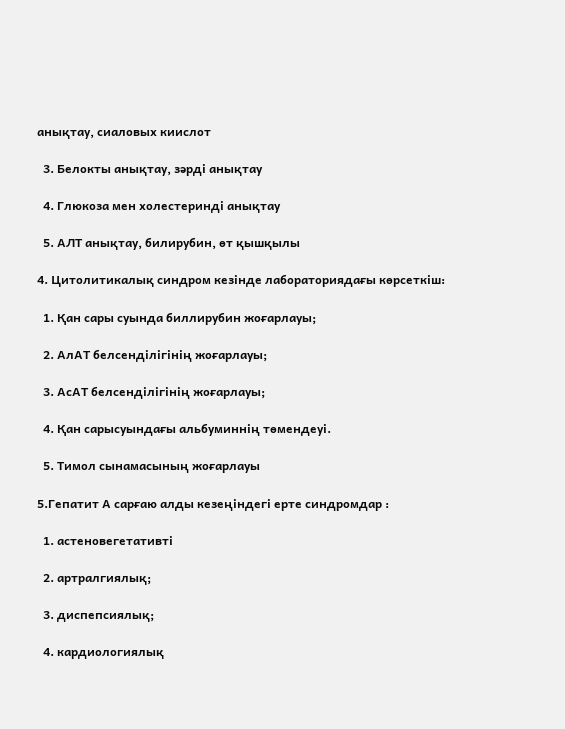анықтау, сиаловых киислот

  3. Белокты анықтау, зәрді анықтау

  4. Глюкоза мен холестеринді анықтау

  5. АЛТ анықтау, билирубин, өт қышқылы

4. Цитолитикалық синдром кезінде лабораториядағы көрсеткіш:

  1. Қан сары суында биллирубин жоғарлауы;

  2. АлАТ белсенділігінің жоғарлауы;

  3. АсАТ белсенділігінің жоғарлауы;

  4. Қан сарысуындағы альбуминнің төмендеуі.

  5. Тимол сынамасының жоғарлауы

5.Гепатит А сарғаю алды кезеңіндегі ерте синдромдар :

  1. астеновегетативті

  2. артралгиялық;

  3. диспепсиялық;

  4. кардиологиялық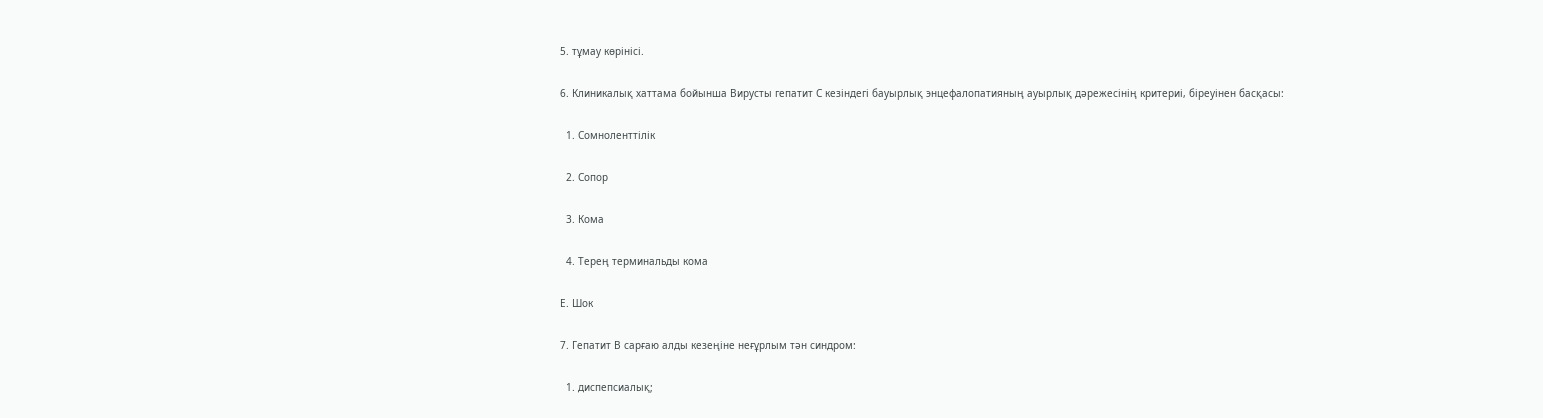5. тұмау көрінісі.

6. Клиникалық хаттама бойынша Вирусты гепатит С кезіндегі бауырлық энцефалопатияның ауырлық дәрежесінің критериі, біреуінен басқасы:

  1. Сомноленттілік

  2. Сопор

  3. Кома

  4. Терең терминальды кома

Е. Шок

7. Гепатит В сарғаю алды кезеңіне неғұрлым тән синдром:

  1. диспепсиалық;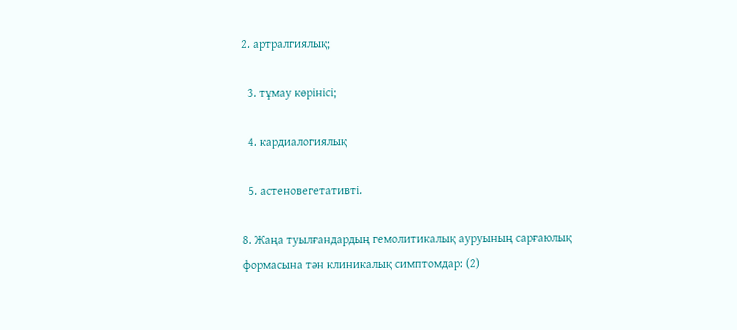2. артралгиялық;

  3. тұмау көрінісі;

  4. кардиалогиялық

  5. астеновегетативті.

8. Жаңа туылғандардың гемолитикалық ауруының сарғаюлық формасына тән клиникалық симптомдар: (2)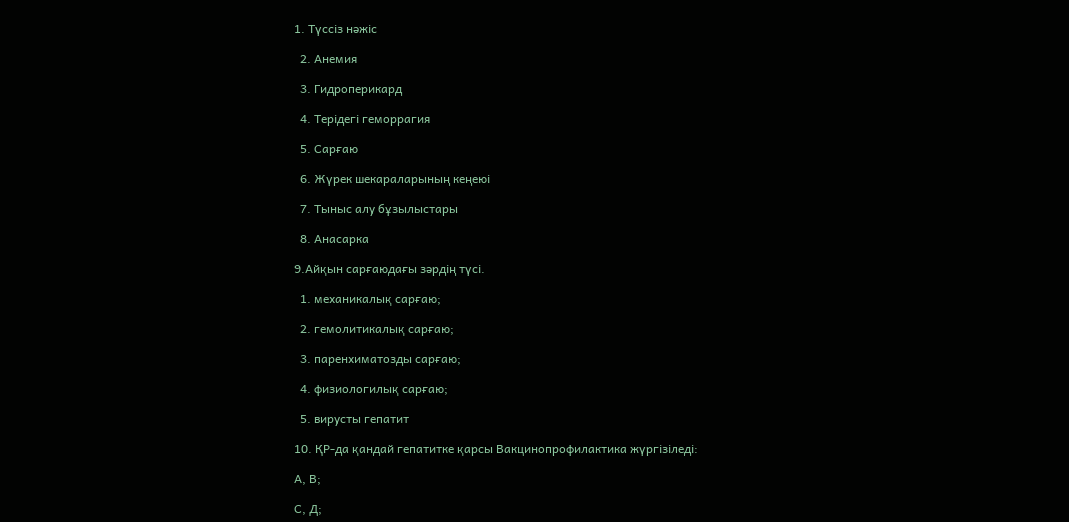1. Түссіз нәжіс

  2. Анемия

  3. Гидроперикард

  4. Терідегі геморрагия

  5. Сарғаю

  6. Жүрек шекараларының кеңеюі

  7. Тыныс алу бұзылыстары

  8. Анасарка

9.Айқын сарғаюдағы зәрдің түсі.

  1. механикалық сарғаю;

  2. гемолитикалық сарғаю;

  3. паренхиматозды сарғаю;

  4. физиологилық сарғаю;

  5. вирусты гепатит

10. ҚР-да қандай гепатитке қарсы Вакцинопрофилактика жүргізіледі:

А, В;

С, Д;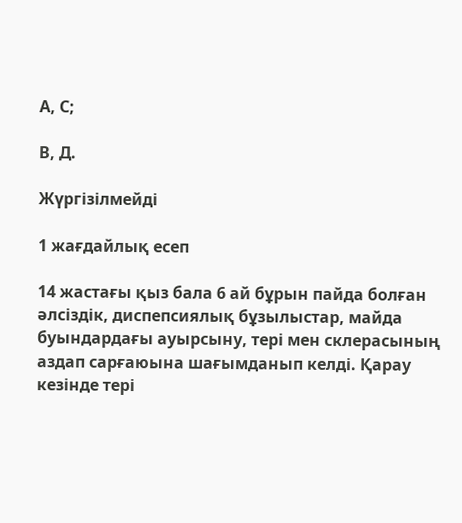А, С;

В, Д.

Жүргізілмейді

1 жағдайлық есеп

14 жастағы қыз бала 6 ай бұрын пайда болған әлсіздік, диспепсиялық бұзылыстар, майда буындардағы ауырсыну, тері мен склерасының аздап сарғаюына шағымданып келді. Қарау кезінде тері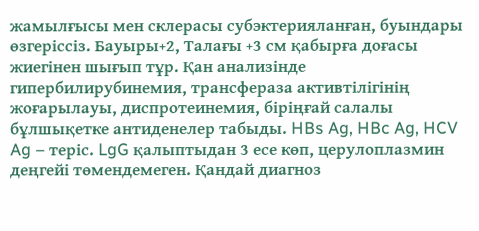жамылғысы мен склерасы субэктерияланған, буындары өзгеріссіз. Бауыры+2, Талағы +3 см қабырға доғасы жиегінен шығып тұр. Қан анализінде гипербилирубинемия, трансфераза активтілігінің жоғарылауы, диспротеинемия, біріңғай салалы бұлшықетке антиденелер табыды. HBs Ag, HBc Ag, HCV Ag – теріс. LgG қалыптыдан 3 есе көп, церулоплазмин деңгейі төмендемеген. Қандай диагноз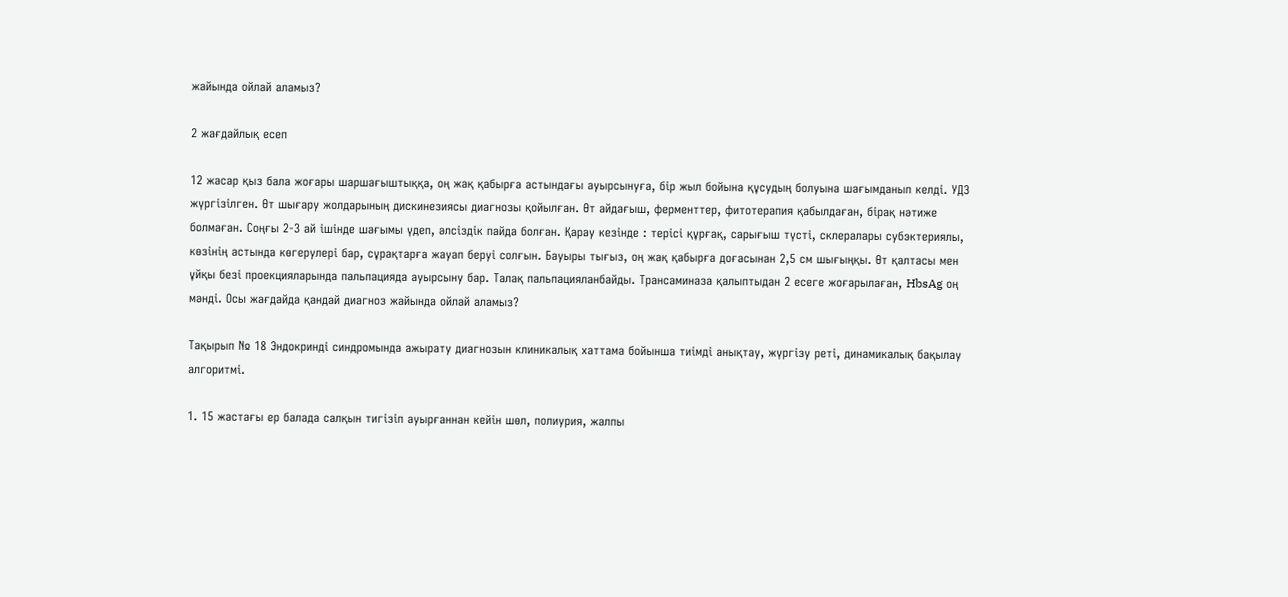жайында ойлай аламыз?

2 жағдайлық есеп

12 жасар қыз бала жоғары шаршағыштыққа, оң жақ қабырға астындағы ауырсынуға, бір жыл бойына құсудың болуына шағымданып келді. УДЗ жүргізілген. Өт шығару жолдарының дискинезиясы диагнозы қойылған. Өт айдағыш, ферменттер, фитотерапия қабылдаған, бірақ нәтиже болмаған. Соңғы 2-3 ай ішінде шағымы үдеп, әлсіздік пайда болған. Қарау кезінде : терісі құрғақ, сарығыш түсті, склералары субэктериялы, көзінің астында көгерулері бар, сұрақтарға жауап беруі солғын. Бауыры тығыз, оң жақ қабырға доғасынан 2,5 см шығыңқы. Өт қалтасы мен ұйқы безі проекцияларында пальпацияда ауырсыну бар. Талақ пальпацияланбайды. Трансаминаза қалыптыдан 2 есеге жоғарылаған, HbsAg оң мәнді. Осы жағдайда қандай диагноз жайында ойлай аламыз?

Тақырып № 18 Эндокринді синдромында ажырату диагнозын клиникалық хаттама бойынша тиімді анықтау, жүргізу реті, динамикалық бақылау алгоритмі.

1. 15 жастағы ер балада салқын тигізіп ауырғаннан кейін шөл, полиурия, жалпы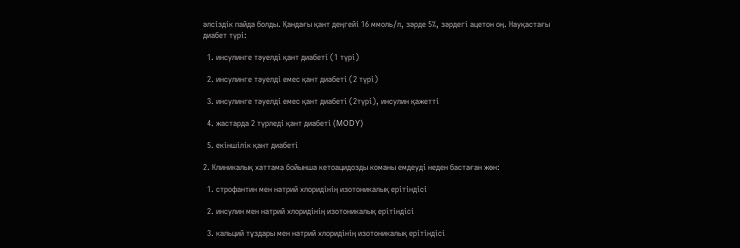әлсіздік пайда болды. Қандағы қант деңгейі 16 ммоль/л, зәрде 5%, зәрдегі ацетон оң. Науқастағы диабет түрі:

  1. инсулинге тәуелді қант диабеті (1 түрі)

  2. инсулинге тәуелді емес қант диабеті (2 түрі)

  3. инсулинге тәуелді емес қант диабеті (2түрі), инсулин қажетті

  4. жастарда 2 түрледі қант диабеті (MODY)

  5. екіншілік қант диабеті

2. Клиникалық хаттама бойынша кетоацидозды команы емдеуді неден бастаған жөн:

  1. строфантин мен натрий хлоридінің изотоникалық ерітіндісі

  2. инсулин мен натрий хлоридінің изотоникалық ерітіндісі

  3. кальций тұздары мен натрий хлоридінің изотоникалық ерітіндісі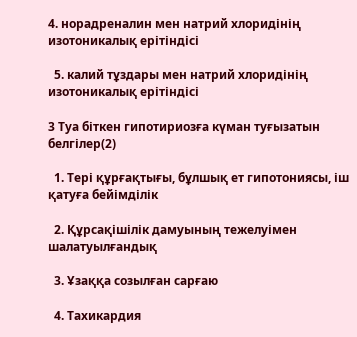4. норадреналин мен натрий хлоридінің изотоникалық ерітіндісі

  5. калий тұздары мен натрий хлоридінің изотоникалық ерітіндісі

3 Туа біткен гипотириозға күман туғызатын белгілер(2)

  1. Тері құрғақтығы, бұлшық ет гипотониясы, іш қатуға бейімділік

  2. Құрсақішілік дамуының тежелуімен шалатуылғандық

  3. Ұзаққа созылған сарғаю

  4. Тахикардия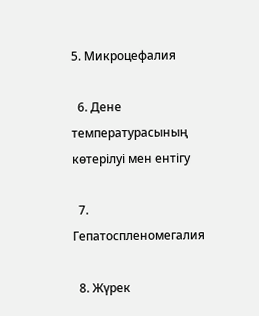5. Микроцефалия

  6. Дене температурасының көтерілуі мен ентігу

  7. Гепатоспленомегалия

  8. Жүрек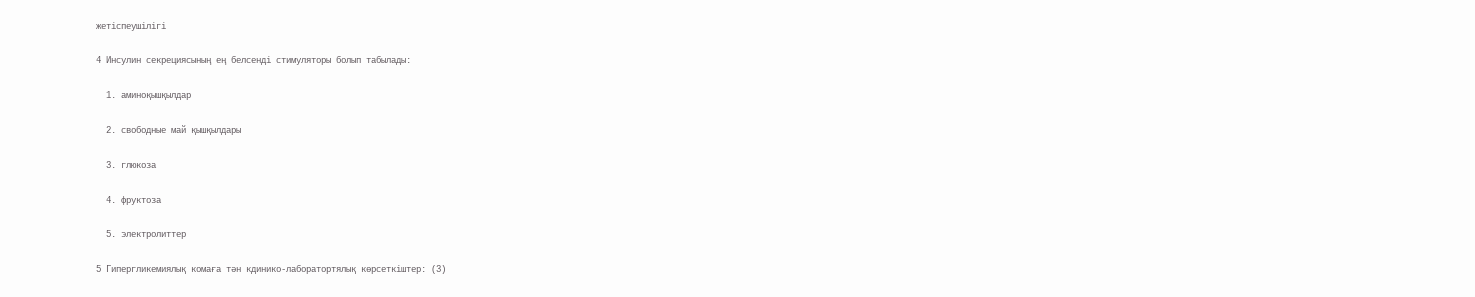жетіспеушілігі

4 Инсулин секрециясының ең белсенді стимуляторы болып табылады:

  1. аминоқышқылдар

  2. свободные май қышқылдары

  3. глюкоза

  4. фруктоза

  5. электролиттер

5 Гипергликемиялық комаға тән кдинико-лаборатортялық көрсеткіштер: (3)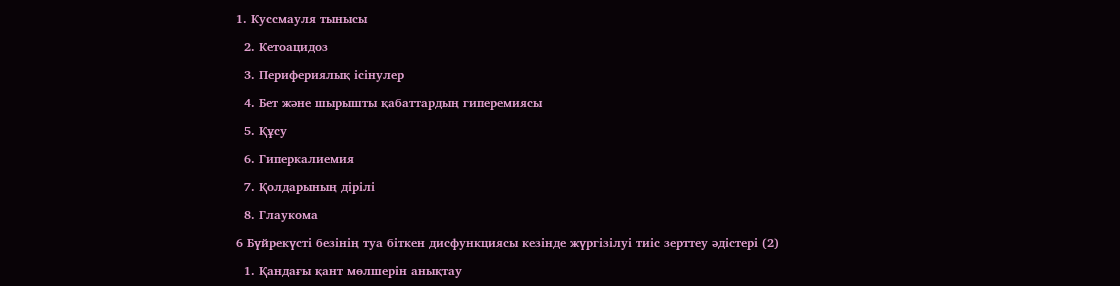1. Куссмауля тынысы

  2. Кетоацидоз

  3. Перифериялық ісінулер

  4. Бет және шырышты қабаттардың гиперемиясы

  5. Құсу

  6. Гиперкалиемия

  7. Қолдарының дірілі

  8. Глаукома

6 Бүйрекүсті безінің туа біткен дисфункциясы кезінде жүргізілуі тиіс зерттеу әдістері (2)

  1. Қандағы қант мөлшерін анықтау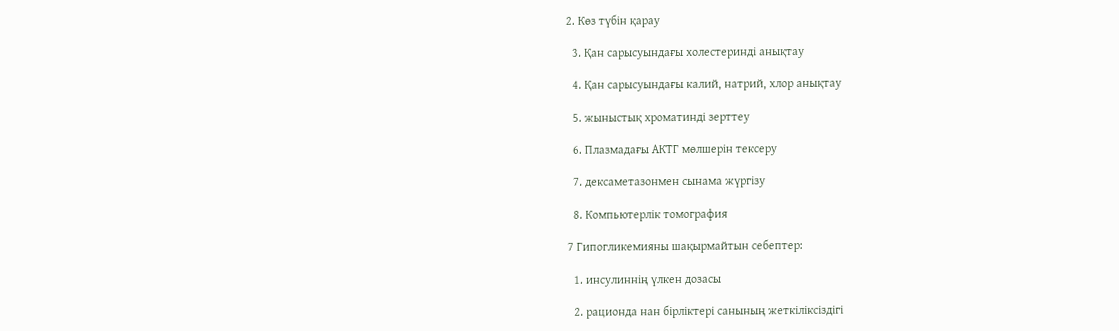2. Көз түбін қарау

  3. Қан сарысуындағы холестеринді анықтау

  4. Қан сарысуындағы калий, натрий, хлор анықтау

  5. жыныстық хроматинді зерттеу

  6. Плазмадағы АКТГ мөлшерін тексеру

  7. дексаметазонмен сынама жүргізу

  8. Компьютерлік томография

7 Гипогликемияны шақырмайтын себептер:

  1. инсулиннің үлкен дозасы

  2. рационда нан бірліктері санының жеткіліксіздігі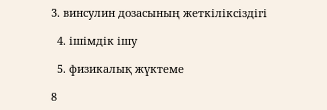3. винсулин дозасының жеткіліксіздігі

  4. ішімдік ішу

  5. физикалық жүктеме

8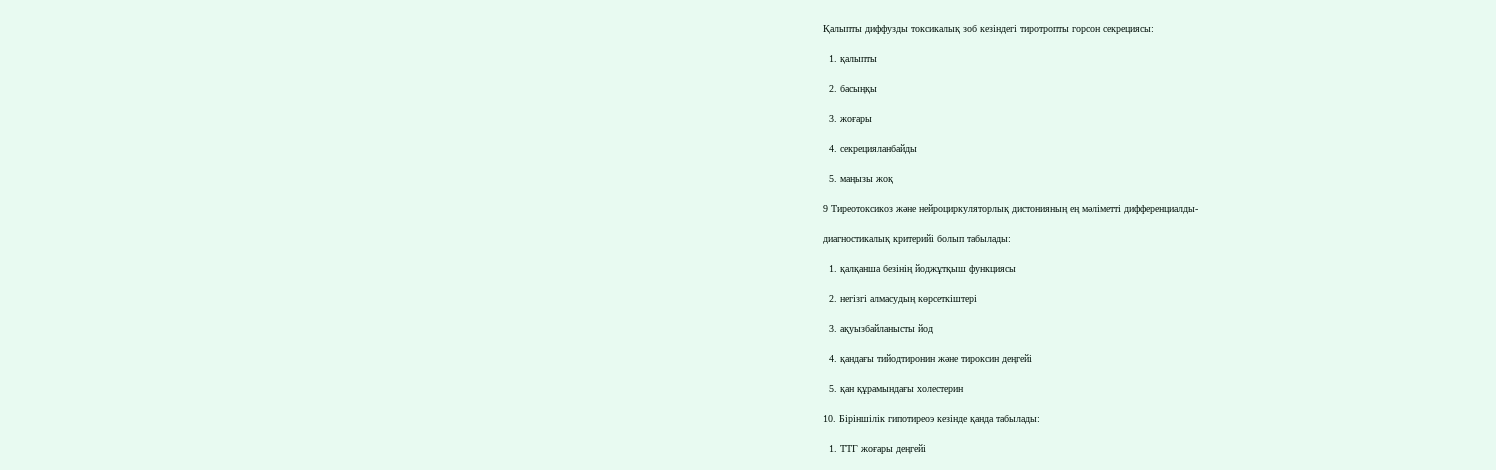Қалыпты диффузды токсикалық зоб кезіндегі тиротропты горсон секрециясы:

  1. қалыпты

  2. басыңқы

  3. жоғары

  4. секрецияланбайды

  5. маңызы жоқ

9 Тиреотоксикоз және нейроциркуляторлық дистонияның ең мәліметті дифференциалды-

диагностикалық критерийі болып табылады:

  1. қалқанша безінің йоджұтқыш функциясы

  2. негізгі алмасудың көрсеткіштері

  3. ақуызбайланысты йод

  4. қандағы тийодтиронин және тироксин деңгейі

  5. қан құрамындағы холестерин

10. Біріншілік гипотиреоэ кезінде қанда табылады:

  1. ТТГ жоғары деңгейі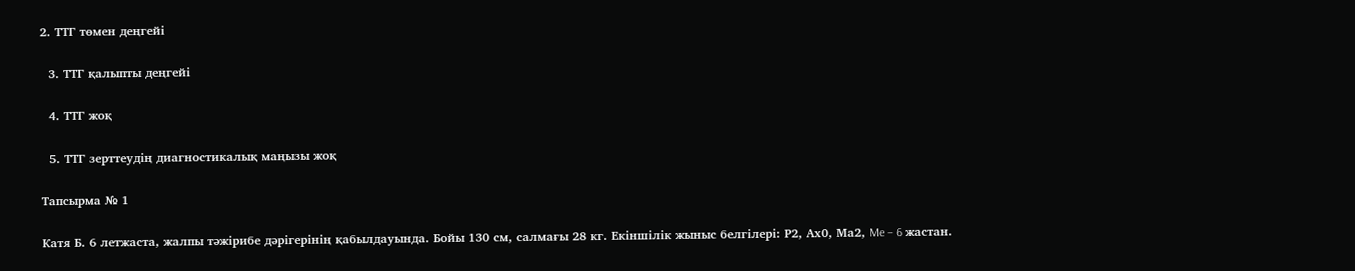2. ТТГ төмен деңгейі

  3. ТТГ қалыпты деңгейі

  4. ТТГ жоқ

  5. ТТГ зерттеудің диагностикалық маңызы жоқ

Тапсырма № 1

Катя Б. 6 летжаста, жалпы тәжірибе дәрігерінің қабылдауында. Бойы 130 см, салмағы 28 кг. Екіншілік жыныс белгілері: Р2, Ах0, Ма2, Me – 6 жастан.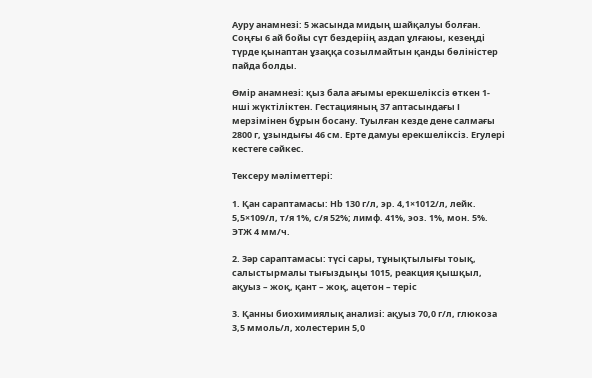Ауру анамнезі: 5 жасында мидың шайқалуы болған. Соңғы 6 ай бойы сүт бездеріің аздап ұлғаюы, кезеңді түрде қынаптан ұзаққа созылмайтын қанды бөліністер пайда болды.

Өмір анамнезі: қыз бала ағымы ерекшеліксіз өткен 1-нші жүктіліктен. Гестацияның 37 аптасындағы І мерзімінен бұрын босану. Туылған кезде дене салмағы 2800 г, ұзындығы 46 см. Ерте дамуы ерекшеліксіз. Егулері кестеге сәйкес.

Тексеру мәліметтері:

1. Қан сараптамасы: Нb 130 г/л, эр. 4,1×1012/л, лейк. 5,5×109/л, т/я 1%, с/я 52%; лимф. 41%, эоз. 1%, мон. 5%. ЭТЖ 4 мм/ч.

2. Зәр сараптамасы: түсі сары, тұнықтылығы тоық, салыстырмалы тығыздыңы 1015, реакция қышқыл, ақуыз – жоқ, қант – жоқ, ацетон – теріс

3. Қанны биохимиялық анализі: ақуыз 70,0 г/л, глюкоза 3,5 ммоль/л, холестерин 5,0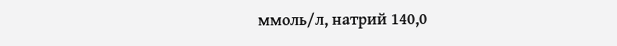ммоль/л, натрий 140,0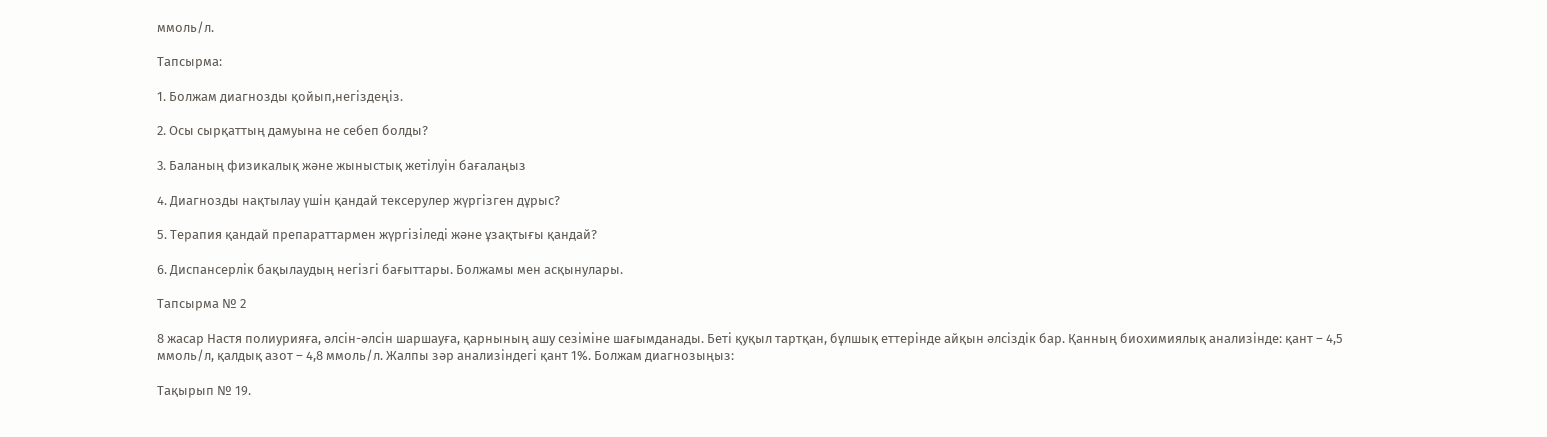ммоль/л.

Тапсырма:

1. Болжам диагнозды қойып,негіздеңіз.

2. Осы сырқаттың дамуына не себеп болды?

3. Баланың физикалық және жыныстық жетілуін бағалаңыз

4. Диагнозды нақтылау үшін қандай тексерулер жүргізген дұрыс?

5. Терапия қандай препараттармен жүргізіледі және ұзақтығы қандай?

6. Диспансерлік бақылаудың негізгі бағыттары. Болжамы мен асқынулары.

Тапсырма № 2

8 жасар Настя полиурияға, әлсін-әлсін шаршауға, қарнының ашу сезіміне шағымданады. Беті қуқыл тартқан, бұлшық еттерінде айқын әлсіздік бар. Қанның биохимиялық анализінде: қант – 4,5 ммоль/л, қалдық азот – 4,8 ммоль/л. Жалпы зәр анализіндегі қант 1%. Болжам диагнозыңыз:

Тақырып № 19.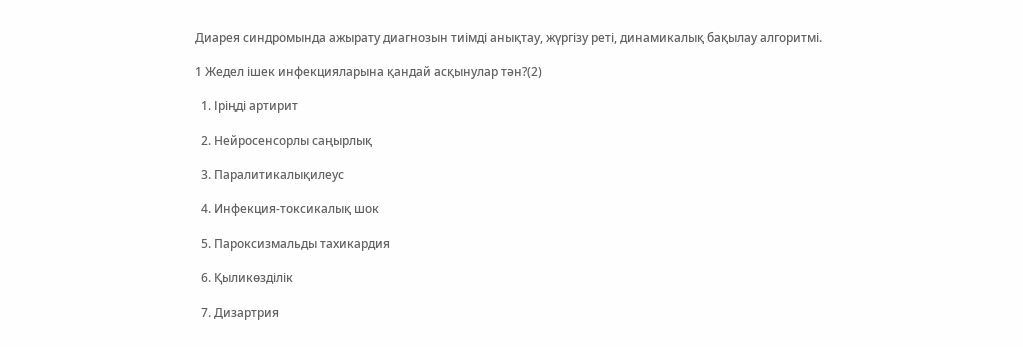Диарея синдромында ажырату диагнозын тиімді анықтау, жүргізу реті, динамикалық бақылау алгоритмі.

1 Жедел ішек инфекцияларына қандай асқынулар тән?(2)

  1. Іріңді артирит

  2. Нейросенсорлы саңырлық

  3. Паралитикалықилеус

  4. Инфекция-токсикалық шок

  5. Пароксизмальды тахикардия

  6. Қыликөзділік

  7. Дизартрия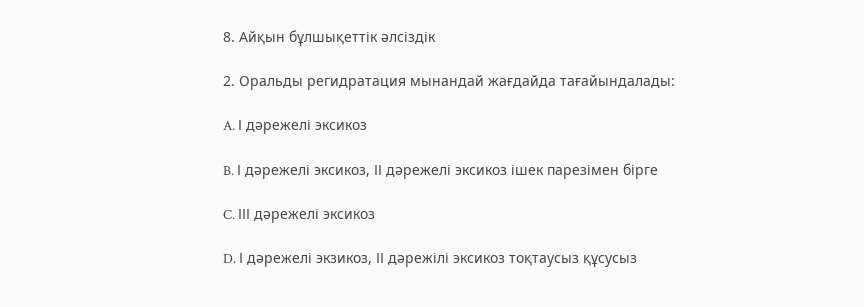8. Айқын бұлшықеттік әлсіздік

2. Оральды регидратация мынандай жағдайда тағайындалады:

A. І дәрежелі эксикоз

B. І дәрежелі эксикоз, ІІ дәрежелі эксикоз ішек парезімен бірге

C. ІІІ дәрежелі эксикоз

D. І дәрежелі экзикоз, ІІ дәрежілі эксикоз тоқтаусыз құсусыз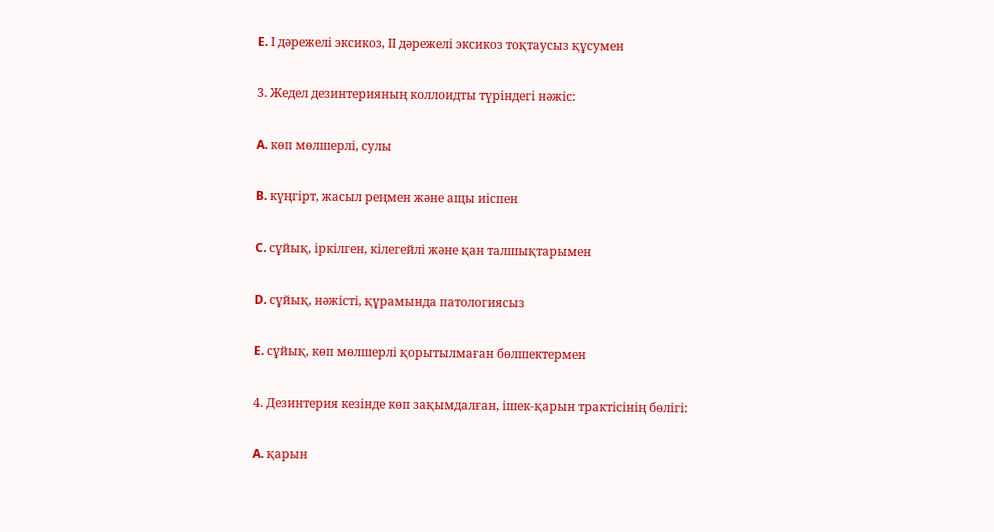E. І дәрежелі эксикоз, ІІ дәрежелі эксикоз тоқтаусыз құсумен

3. Жедел дезинтерияның коллоидты түріндегі нәжіс:

A. көп мөлшерлі, сулы

B. күңгірт, жасыл реңмен және ащы иіспен

C. сұйық, іркілген, кілегейлі және қан талшықтарымен

D. сұйық, нәжісті, құрамында патологиясыз

E. сұйық, көп мөлшерлі қорытылмаған бөлшектермен

4. Дезинтерия кезінде көп зақымдалған, ішек-қарын трактісінің бөлігі:

A. қарын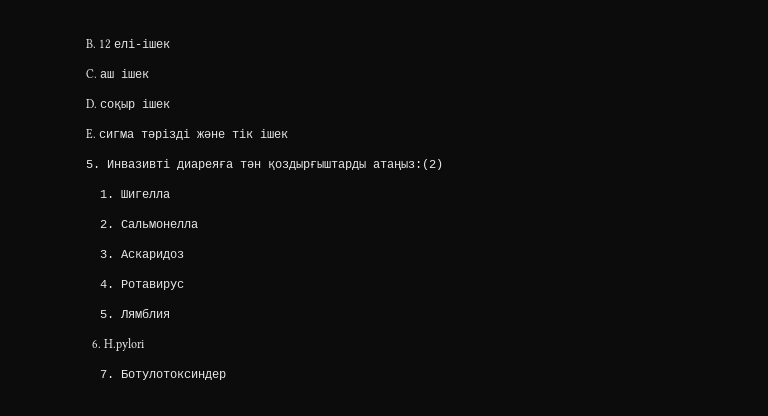B. 12 елі-ішек

C. аш ішек

D. соқыр ішек

E. сигма тәрізді және тік ішек

5. Инвазивті диареяға тән қоздырғыштарды атаңыз:(2)

  1. Шигелла

  2. Сальмонелла

  3. Аскаридоз

  4. Ротавирус

  5. Лямблия

  6. H.pylori

  7. Ботулотоксиндер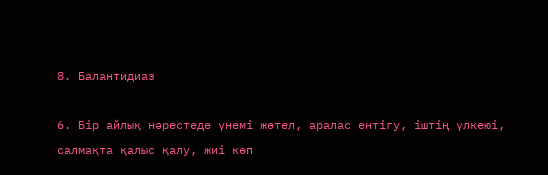8. Балантидиаз

6. Бір айлық нәрестеде үнемі жөтел, аралас ентігу, іштің үлкеюі, салмақта қалыс қалу, жиі көп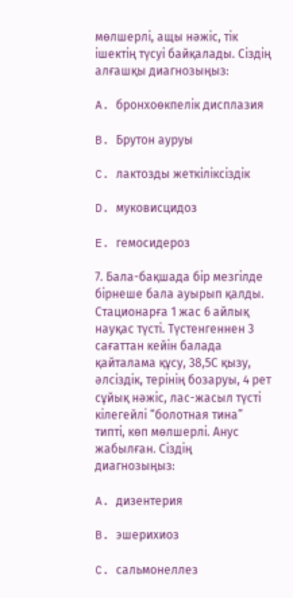мөлшерлі, ащы нәжіс, тік ішектің түсуі байқалады. Сіздің алғашқы диагнозыңыз:

A. бронхоөкпелік дисплазия

B. Брутон ауруы

C. лактозды жеткіліксіздік

D. муковисцидоз

E. гемосидероз

7. Бала-бақшада бір мезгілде бірнеше бала ауырып қалды. Стационарға 1 жас 6 айлық науқас түсті. Түстенгеннен 3 сағаттан кейін балада қайталама құсу, 38,5С қызу, әлсіздік, терінің бозаруы, 4 рет сұйық нәжіс, лас-жасыл түсті кілегейлі “болотная тина” типті, көп мөлшерлі. Анус жабылған. Сіздің диагнозыңыз:

A. дизентерия

B. эшерихиоз

C. сальмонеллез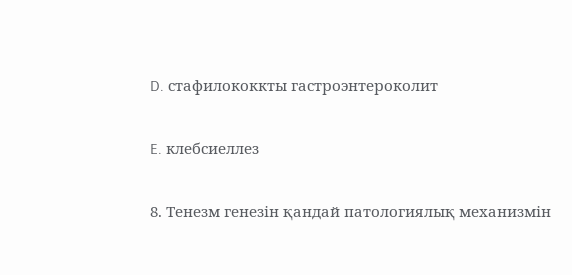D. стафилококкты гастроэнтероколит

E. клебсиеллез

8. Тенезм генезін қандай патологиялық механизмін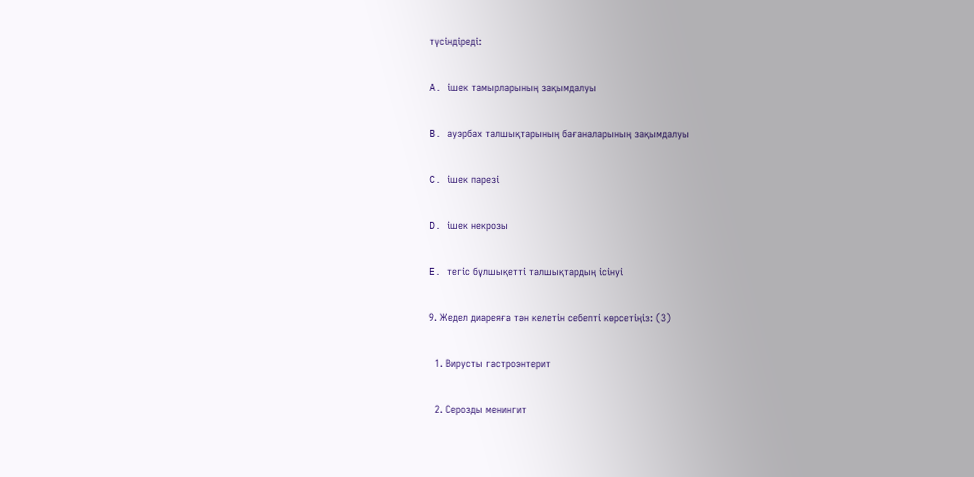түсіндіреді:

A. ішек тамырларының зақымдалуы

B. ауэрбах талшықтарының бағаналарының зақымдалуы

C. ішек парезі

D. ішек некрозы

E. тегіс бұлшықетті талшықтардың ісінуі

9. Жедел диареяға тән келетін себепті көрсетіңіз: (3)

  1. Вирусты гастроэнтерит

  2. Серозды менингит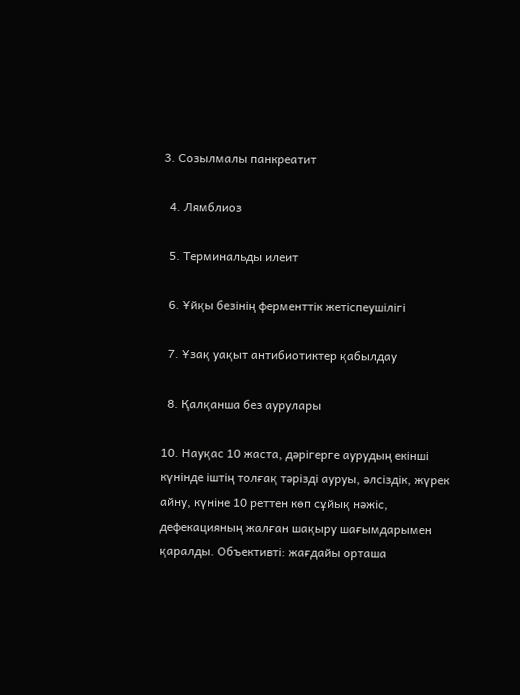3. Созылмалы панкреатит

  4. Лямблиоз

  5. Терминальды илеит

  6. Ұйқы безінің ферменттік жетіспеушілігі

  7. Ұзақ уақыт антибиотиктер қабылдау

  8. Қалқанша без аурулары

10. Науқас 10 жаста, дәрігерге аурудың екінші күнінде іштің толғақ тәрізді ауруы, әлсіздік, жүрек айну, күніне 10 реттен көп сұйық нәжіс, дефекацияның жалған шақыру шағымдарымен қаралды. Объективті: жағдайы орташа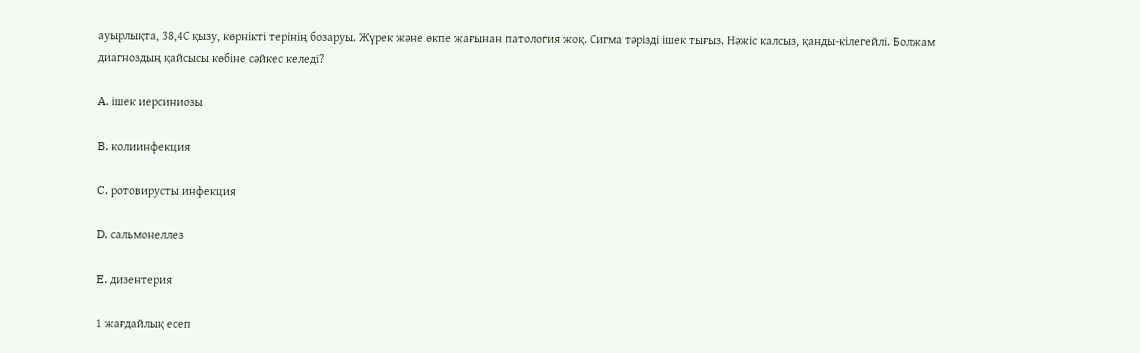ауырлықта, 38,4С қызу, көрнікті терінің бозаруы. Жүрек және өкпе жағынан патология жоқ. Сигма тәрізді ішек тығыз. Нәжіс калсыз, қанды-кілегейлі. Болжам диагноздың қайсысы көбіне сәйкес келеді?

A. ішек иерсиниозы

B. колиинфекция

C. ротовирусты инфекция

D. сальмонеллез

E. дизентерия

1 жағдайлық есеп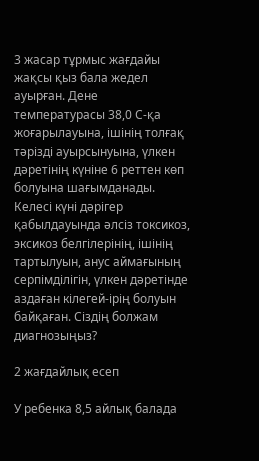3 жасар тұрмыс жағдайы жақсы қыз бала жедел ауырған. Дене температурасы 38,0 С-қа жоғарылауына, ішінің толғақ тәрізді ауырсынуына, үлкен дәретінің күніне 6 реттен көп болуына шағымданады. Келесі күні дәрігер қабылдауында әлсіз токсикоз, эксикоз белгілерінің, ішінің тартылуын, анус аймағының серпімділігін, үлкен дәретінде аздаған кілегей-ірің болуын байқаған. Сіздің болжам диагнозыңыз?

2 жағдайлық есеп

У ребенка 8,5 айлық балада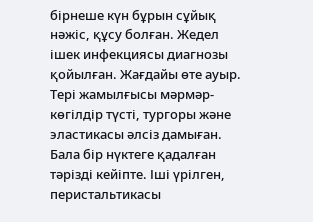бірнеше күн бұрын сұйық нәжіс, құсу болған. Жедел ішек инфекциясы диагнозы қойылған. Жағдайы өте ауыр. Тері жамылғысы мәрмәр-көгілдір түсті, тургоры және эластикасы әлсіз дамыған. Бала бір нүктеге қадалған тәрізді кейіпте. Іші үрілген, перистальтикасы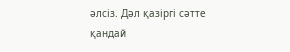әлсіз. Дәл қазіргі сәтте қандай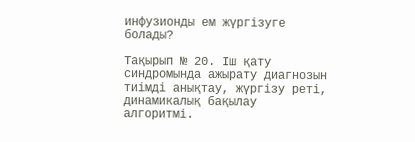инфузионды ем жүргізуге болады?

Тақырып № 20. Іш қату синдромында ажырату диагнозын тиімді анықтау, жүргізу реті, динамикалық бақылау алгоритмі.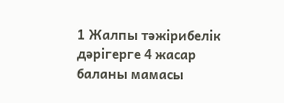1 Жалпы тәжірибелік дәрігерге 4 жасар баланы мамасы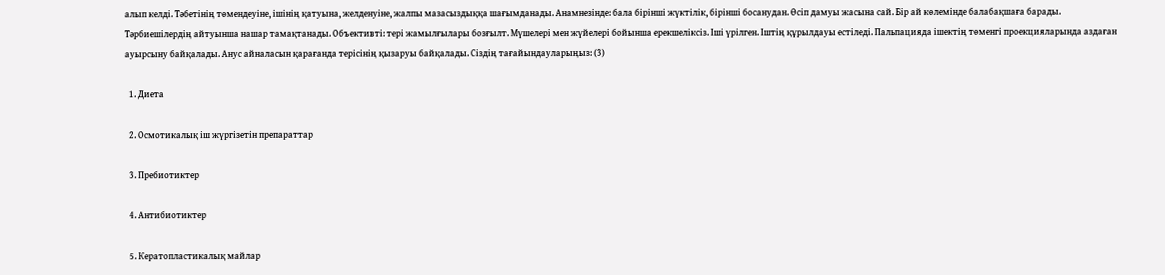алып келді. Тәбетінің төмендеуіне, ішінің қатуына, желденуіне, жалпы мазасыздыққа шағымданады. Анамнезінде: бала бірінші жүктілік, бірінші босанудан. Өсіп дамуы жасына сай. Бір ай көлемінде балабақшаға барады. Тәрбиешілердің айтуынша нашар тамақтанады. Объективті: тері жамылғылары бозғылт. Мүшелері мен жүйелері бойынша ерекшеліксіз. Іші үрілген. Іштің құрылдауы естіледі. Пальпацияда ішектің төменгі проекцияларында аздаған ауырсыну байқалады. Анус айналасын қарағанда терісінің қызаруы байқалады. Сіздің тағайындауларыңыз: (3)

  1. Диета

  2. Осмотикалық іш жүргізетін препараттар

  3. Пребиотиктер

  4. Антибиотиктер

  5. Кератопластикалық майлар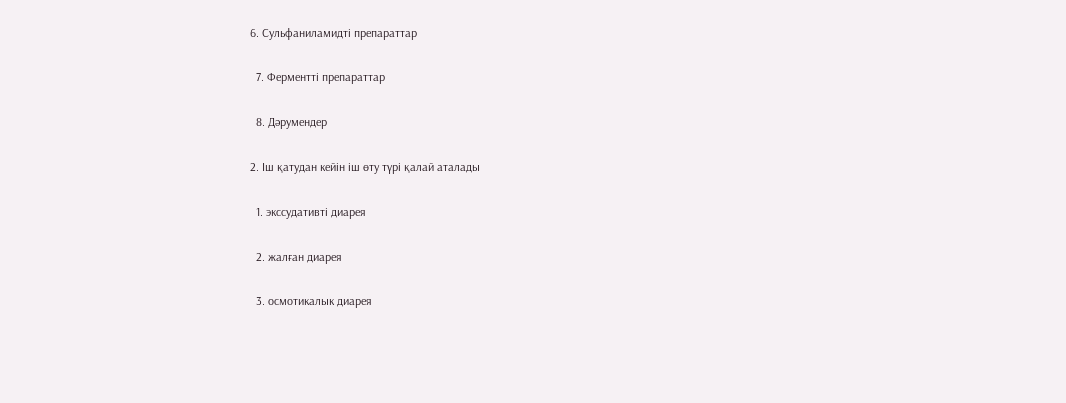6. Сульфаниламидті препараттар

  7. Ферментті препараттар

  8. Дәрумендер

2. Іш қатудан кейін іш өту түрі қалай аталады

  1. экссудативті диарея

  2. жалған диарея

  3. осмотикалык диарея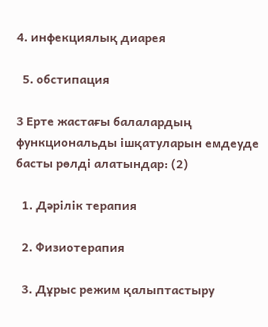4. инфекциялық диарея

  5. обстипация

3 Ерте жастағы балалардың функциональды ішқатуларын емдеуде басты рөлді алатындар: (2)

  1. Дәрілік терапия

  2. Физиотерапия

  3. Дұрыс режим қалыптастыру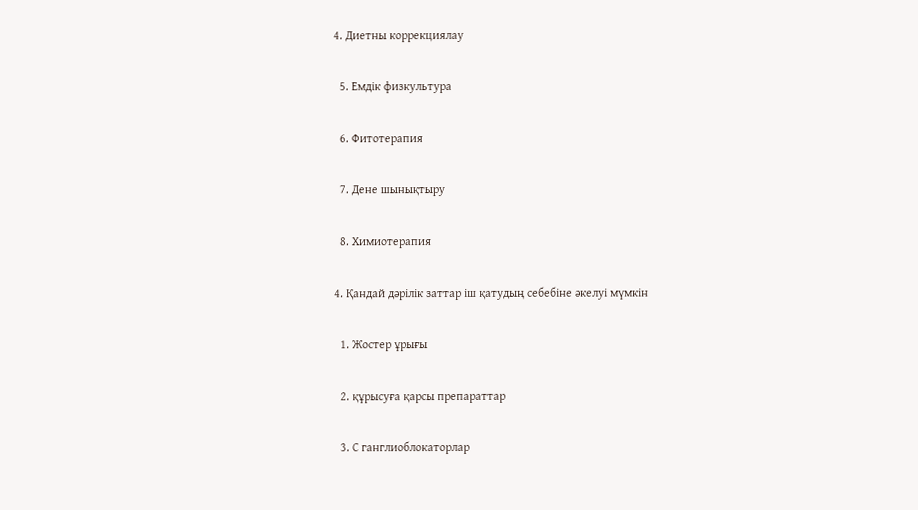4. Диетны коррекциялау

  5. Емдік физкультура

  6. Фитотерапия

  7. Дене шынықтыру

  8. Химиотерапия

4. Қандай дәрілік заттар іш қатудың себебіне әкелуі мүмкін

  1. Жостер ұрығы

  2. құрысуға қарсы препараттар

  3. С ганглиоблокаторлар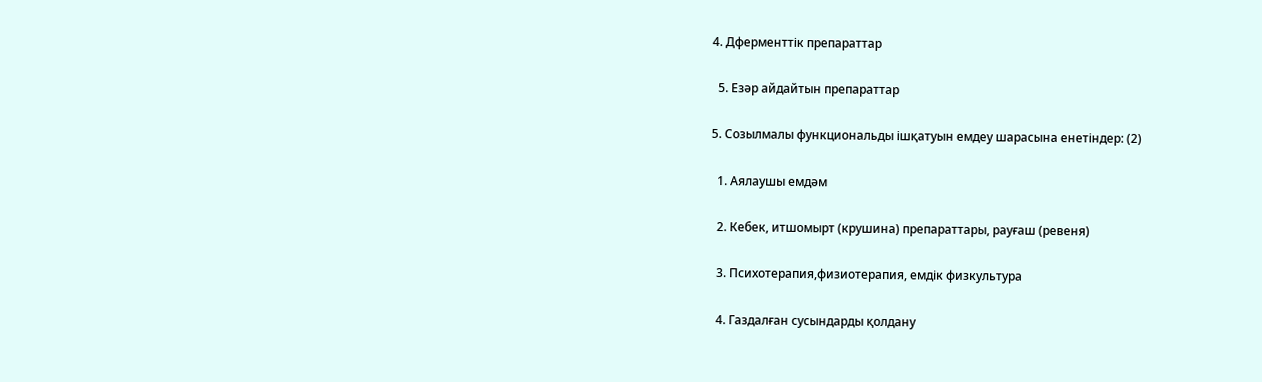4. Дферменттік препараттар

  5. Езәр айдайтын препараттар

5. Созылмалы функциональды ішқатуын емдеу шарасына енетіндер: (2)

  1. Аялаушы емдәм

  2. Кебек, итшомырт (крушина) препараттары, рауғаш (ревеня)

  3. Психотерапия,физиотерапия, емдік физкультура

  4. Газдалған сусындарды қолдану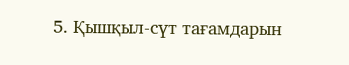5. Қышқыл-сүт тағамдарын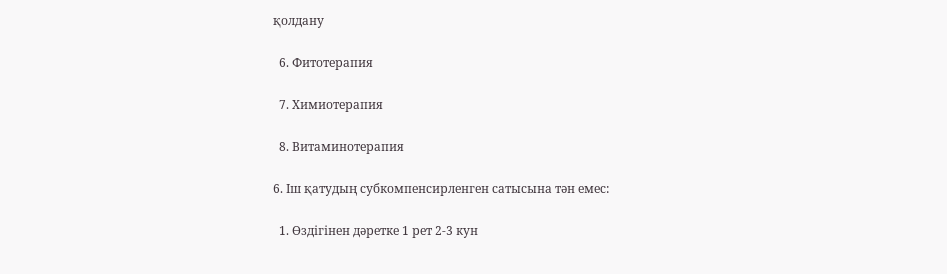қолдану

  6. Фитотерапия

  7. Химиотерапия

  8. Витаминотерапия

6. Іш қатудың субкомпенсирленген сатысына тән емес:

  1. Өздігінен дәретке 1 рет 2-3 кун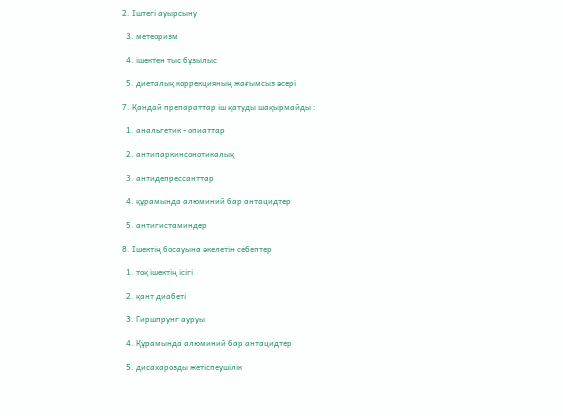2. Іштегі ауырсыну

  3. метеоризм

  4. ішектен тыс бұзылыс

  5. диеталық коррекцияның жағымсыз әсері

7. Қандай препараттар іш қатуды шақырмайды :

  1. анальгетик - опиаттар

  2. антипаркинсонотикалық

  3. антидепрессанттар

  4. құрамында алюминий бар антацидтер

  5. антигистаминдер

8. Ішектің босауына әкелетін себептер

  1. тоқ ішектің ісігі

  2. қант диабеті

  3. Гиршпрунг ауруы

  4. Құрамында алюминий бар антацидтер

  5. дисахарозды жетіспеушілік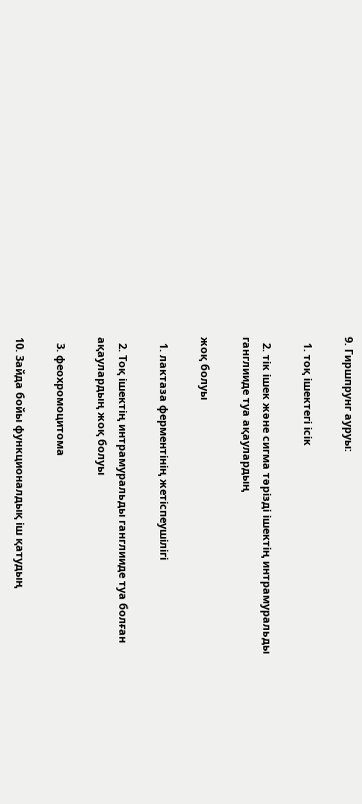9. Гиршпрунг ауруы:

  1. тоқ ішектегі ісік

  2. тік ішек және сигма тәрізді ішектің интрамуральды ганглииде туа ақаулардың

жоқ болуы

  1. лактаза ферментінің жетіспеушілігі

  2. Тоқ ішектің интрамуральды ганглииде туа болған ақаулардың жоқ болуы

  3. феохромоцитома

10. 3айда бойы функционалдық іш қатудың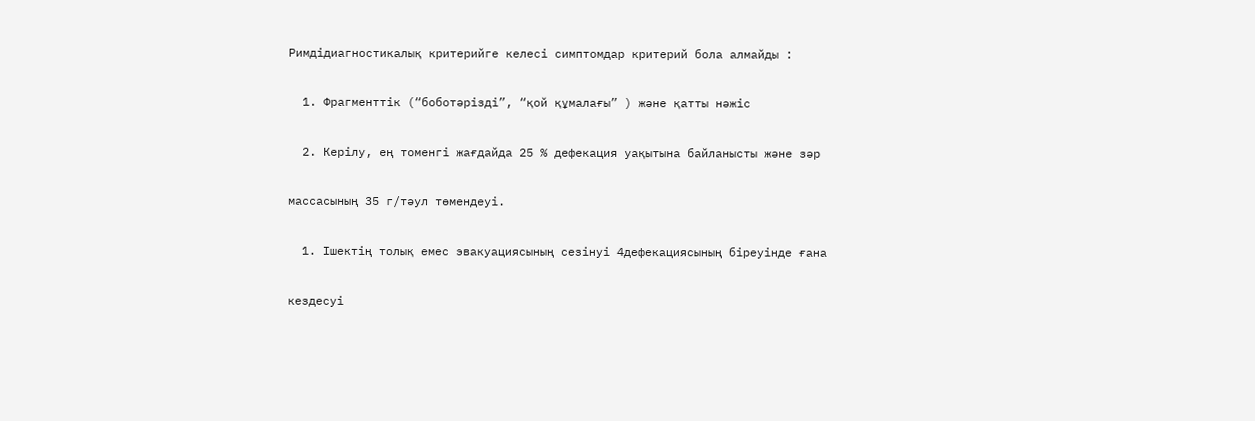Римдідиагностикалық критерийге келесі симптомдар критерий бола алмайды :

  1. Фрагменттік (“боботәрізді”, “қой құмалағы” ) және қатты нәжіс

  2. Керілу, ең томенгі жағдайда 25 % дефекация уақытына байланысты және зәр

массасының 35 г/тәул төмендеуі.

  1. Ішектің толық емес эвакуациясының сезінуі 4дефекациясының біреуінде ғана

кездесуі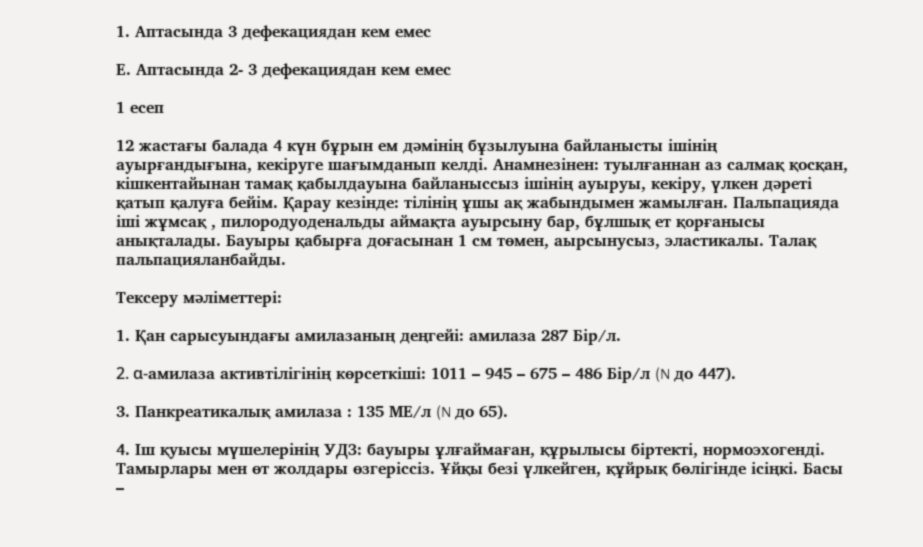1. Аптасында 3 дефекациядан кем емес

Е. Аптасында 2- 3 дефекациядан кем емес

1 есеп

12 жастағы балада 4 күн бұрын ем дәмінің бұзылуына байланысты ішінің ауырғандығына, кекіруге шағымданып келді. Анамнезінен: туылғаннан аз салмақ қосқан, кішкентайынан тамақ қабылдауына байланыссыз ішінің ауыруы, кекіру, үлкен дәреті қатып қалуға бейім. Қарау кезінде: тілінің ұшы ақ жабындымен жамылған. Пальпацияда іші жұмсақ , пилородуоденальды аймақта ауырсыну бар, бұлшық ет қорғанысы анықталады. Бауыры қабырға доғасынан 1 см төмен, аырсынусыз, эластикалы. Талақ пальпацияланбайды.

Тексеру мәліметтері:

1. Қан сарысуындағы амилазаның деңгейі: амилаза 287 Бір/л.

2. α-амилаза активтілігінің көрсеткіші: 1011 – 945 – 675 – 486 Бір/л (N до 447).

3. Панкреатикалық амилаза : 135 МЕ/л (N до 65).

4. Іш қуысы мүшелерінің УДЗ: бауыры ұлғаймаған, құрылысы біртекті, нормоэхогенді. Тамырлары мен өт жолдары өзгеріссіз. Ұйқы безі үлкейген, құйрық бөлігінде ісіңкі. Басы –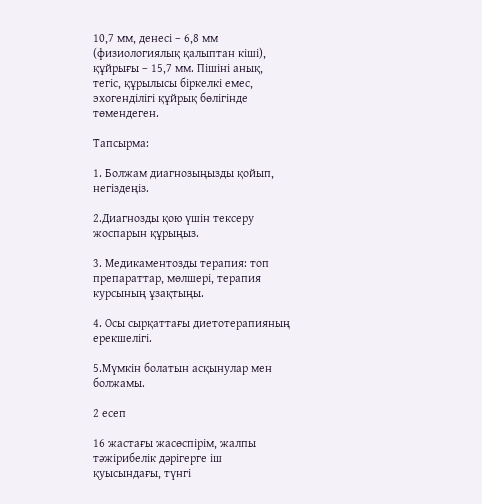10,7 мм, денесі – 6,8 мм (физиологиялық қалыптан кіші), құйрығы – 15,7 мм. Пішіні анық, тегіс, құрылысы біркелкі емес, эхогенділігі құйрық бөлігінде төмендеген.

Тапсырма:

1. Болжам диагнозыңызды қойып, негіздеңіз.

2.Диагнозды қою үшін тексеру жоспарын құрыңыз.

3. Медикаментозды терапия: топ препараттар, мөлшері, терапия курсының ұзақтыңы.

4. Осы сырқаттағы диетотерапияның ерекшелігі.

5.Мүмкін болатын асқынулар мен болжамы.

2 есеп

16 жастағы жасөспірім, жалпы тәжірибелік дәрігерге іш қуысындағы, түнгі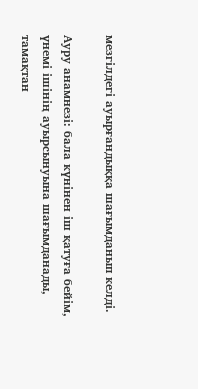мезгілдегі ауырғандыққа шағымданып келді.

Ауру анамнезі: бала күнінен іш қатуға бейім, үнемі ішінің ауырсынуына шағымданады, тамақтан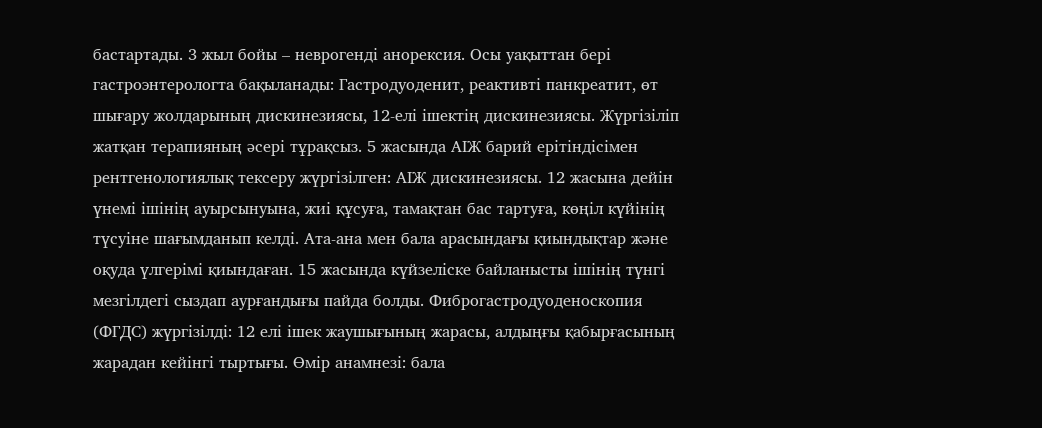бастартады. 3 жыл бойы – неврогенді анорексия. Осы уақыттан бері гастроэнтерологта бақыланады: Гастродуоденит, реактивті панкреатит, өт шығару жолдарының дискинезиясы, 12-елі ішектің дискинезиясы. Жүргізіліп жатқан терапияның әсері тұрақсыз. 5 жасында АІЖ барий ерітіндісімен рентгенологиялық тексеру жүргізілген: АІЖ дискинезиясы. 12 жасына дейін үнемі ішінің ауырсынуына, жиі құсуға, тамақтан бас тартуға, көңіл күйінің түсуіне шағымданып келді. Ата-ана мен бала арасындағы қиындықтар және оқуда үлгерімі қиындаған. 15 жасында күйзеліске байланысты ішінің түнгі мезгілдегі сыздап аурғандығы пайда болды. Фиброгастродуоденоскопия (ФГДС) жүргізілді: 12 елі ішек жаушығының жарасы, алдыңғы қабырғасының жарадан кейінгі тыртығы. Өмір анамнезі: бала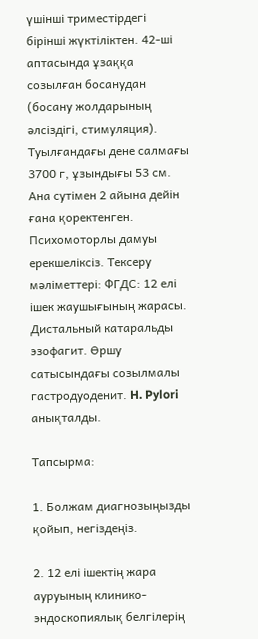үшінші триместірдегі бірінші жүктіліктен. 42-ші аптасында ұзаққа созылған босанудан (босану жолдарының әлсіздігі, стимуляция). Туылғандағы дене салмағы 3700 г, ұзындығы 53 см. Ана сутімен 2 айына дейін ғана қоректенген. Психомоторлы дамуы ерекшеліксіз. Тексеру мәліметтері: ФГДС: 12 елі ішек жаушығының жарасы. Дистальный катаральды эзофагит. Өршу сатысындағы созылмалы гастродуоденит. H. Pylori анықталды.

Тапсырма:

1. Болжам диагнозыңызды қойып, негіздеңіз.

2. 12 елі ішектің жара ауруының клинико-эндоскопиялық белгілерің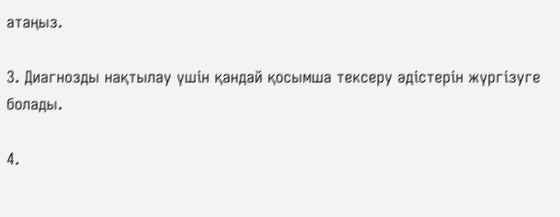атаңыз.

3. Диагнозды нақтылау үшін қандай қосымша тексеру әдістерін жүргізуге болады.

4.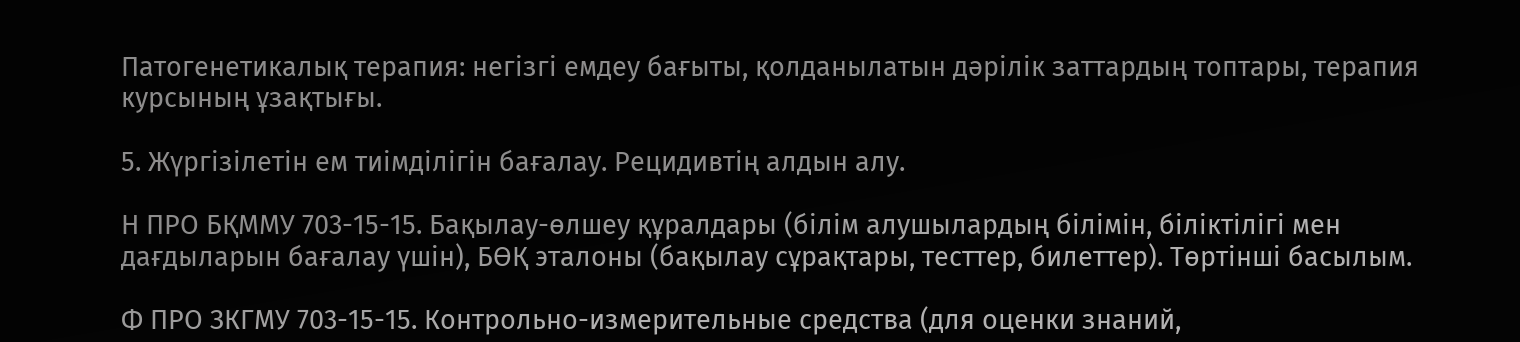Патогенетикалық терапия: негізгі емдеу бағыты, қолданылатын дәрілік заттардың топтары, терапия курсының ұзақтығы.

5. Жүргізілетін ем тиімділігін бағалау. Рецидивтің алдын алу.

Н ПРО БҚММУ 703-15-15. Бақылау-өлшеу құралдары (білім алушылардың білімін, біліктілігі мен дағдыларын бағалау үшін), БӨҚ эталоны (бақылау сұрақтары, тесттер, билеттер). Төртінші басылым.

Ф ПРО ЗКГМУ 703-15-15. Контрольно-измерительные средства (для оценки знаний,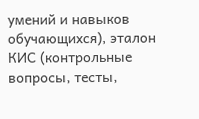умений и навыков обучающихся), эталон КИС (контрольные вопросы, тесты,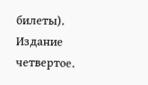билеты). Издание четвертое.